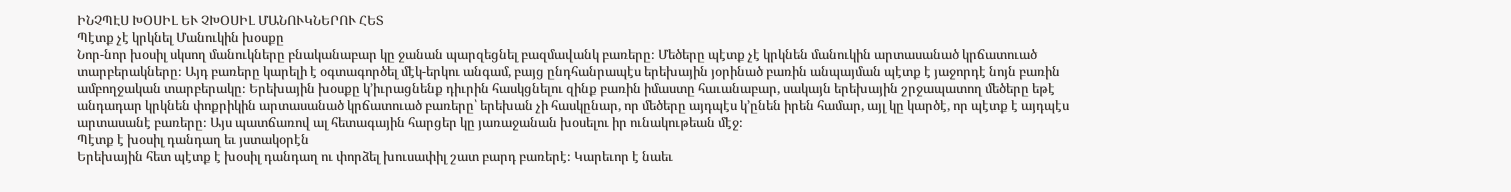ԻՆՉՊԷՍ ԽՕՍԻԼ ԵՒ ՉԽՕՍԻԼ ՄԱՆՈՒԿՆԵՐՈՒ ՀԵՏ
Պէտք չէ կրկնել Մանուկին խօսքը
Նոր-նոր խօսիլ սկսող մանուկները բնականաբար կը ջանան պարզեցնել բազմավանկ բառերը։ Մեծերը պէտք չէ կրկնեն մանուկին արտասանած կրճատուած տարբերակները։ Այդ բառերը կարելի է օգտագործել մէկ-երկու անգամ, բայց ընդհանրապէս երեխային յօրինած բառին անպայման պէտք է յաջորդէ նոյն բառին ամբողջական տարբերակը։ Երեխային խօսքը կ’իւրացնենք դիւրին հասկցնելու զինք բառին իմաստը հաւանաբար, սակայն երեխային շրջապատող մեծերը եթէ անդադար կրկնեն փոքրիկին արտասանած կրճատուած բառերը՝ երեխան չի հասկընար, որ մեծերը այդպէս կ’ընեն իրեն համար, այլ կը կարծէ, որ պէտք է այդպէս արտասանէ բառերը։ Այս պատճառով ալ հետագային հարցեր կը յառաջանան խօսելու իր ունակութեան մէջ։
Պէտք է խօսիլ դանդաղ եւ յստակօրէն
Երեխային հետ պէտք է խօսիլ դանդաղ ու փորձել խուսափիլ շատ բարդ բառերէ։ Կարեւոր է նաեւ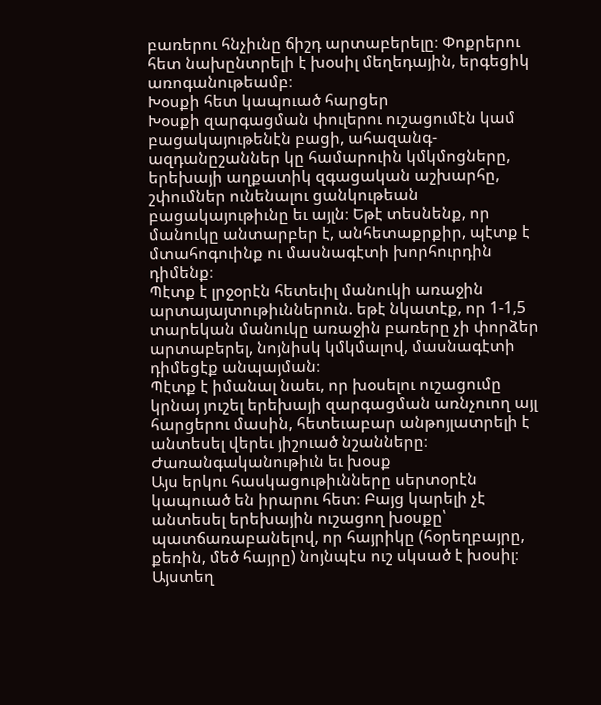բառերու հնչիւնը ճիշդ արտաբերելը։ Փոքրերու հետ նախընտրելի է խօսիլ մեղեդային, երգեցիկ առոգանութեամբ։
Խօսքի հետ կապուած հարցեր
Խօսքի զարգացման փուլերու ուշացումէն կամ բացակայութենէն բացի, ահազանգ-ազդանըշաններ կը համարուին կմկմոցները, երեխայի աղքատիկ զգացական աշխարհը, շփումներ ունենալու ցանկութեան բացակայութիւնը եւ այլն։ Եթէ տեսնենք, որ մանուկը անտարբեր է, անհետաքրքիր, պէտք է մտահոգուինք ու մասնագէտի խորհուրդին դիմենք։
Պէտք է լրջօրէն հետեւիլ մանուկի առաջին արտայայտութիւններուն. եթէ նկատէք, որ 1-1,5 տարեկան մանուկը առաջին բառերը չի փորձեր արտաբերել, նոյնիսկ կմկմալով, մասնագէտի դիմեցէք անպայման։
Պէտք է իմանալ նաեւ, որ խօսելու ուշացումը կրնայ յուշել երեխայի զարգացման առնչուող այլ հարցերու մասին, հետեւաբար անթոյլատրելի է անտեսել վերեւ յիշուած նշանները։
Ժառանգականութիւն եւ խօսք
Այս երկու հասկացութիւնները սերտօրէն կապուած են իրարու հետ։ Բայց կարելի չէ անտեսել երեխային ուշացող խօսքը՝ պատճառաբանելով, որ հայրիկը (հօրեղբայրը, քեռին, մեծ հայրը) նոյնպէս ուշ սկսած է խօսիլ։ Այստեղ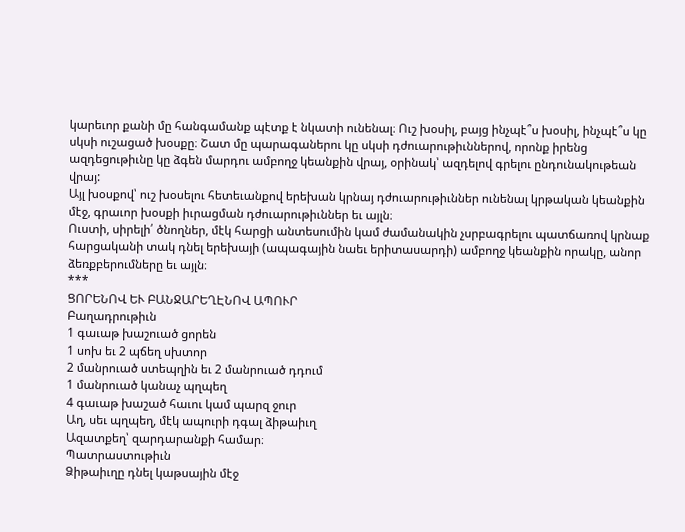կարեւոր քանի մը հանգամանք պէտք է նկատի ունենալ։ Ուշ խօսիլ, բայց ինչպէ՞ս խօսիլ, ինչպէ՞ս կը սկսի ուշացած խօսքը։ Շատ մը պարագաներու կը սկսի դժուարութիւններով, որոնք իրենց ազդեցութիւնը կը ձգեն մարդու ամբողջ կեանքին վրայ, օրինակ՝ ազդելով գրելու ընդունակութեան վրայ:
Այլ խօսքով՝ ուշ խօսելու հետեւանքով երեխան կրնայ դժուարութիւններ ունենալ կրթական կեանքին մէջ, գրաւոր խօսքի իւրացման դժուարութիւններ եւ այլն։
Ուստի, սիրելի՛ ծնողներ, մէկ հարցի անտեսումին կամ ժամանակին չսրբագրելու պատճառով կրնաք հարցականի տակ դնել երեխայի (ապագային նաեւ երիտասարդի) ամբողջ կեանքին որակը, անոր ձեռքբերումները եւ այլն։
***
ՑՈՐԵՆՈՎ ԵՒ ԲԱՆՋԱՐԵՂԷՆՈՎ ԱՊՈՒՐ
Բաղադրութիւն
1 գաւաթ խաշուած ցորեն
1 սոխ եւ 2 պճեղ սխտոր
2 մանրուած ստեպղին եւ 2 մանրուած դդում
1 մանրուած կանաչ պղպեղ
4 գաւաթ խաշած հաւու կամ պարզ ջուր
Աղ, սեւ պղպեղ, մէկ ապուրի դգալ ձիթաիւղ
Ազատքեղ՝ զարդարանքի համար։
Պատրաստութիւն
Ձիթաիւղը դնել կաթսային մէջ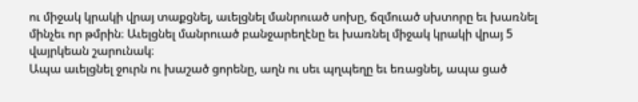ու միջակ կրակի վրայ տաքցնել, աւելցնել մանրուած սոխը, ճզմուած սխտորը եւ խառնել մինչեւ որ թմրին։ Աւելցնել մանրուած բանջարեղէնը եւ խառնել միջակ կրակի վրայ 5 վայրկեան շարունակ։
Ապա աւելցնել ջուրն ու խաշած ցորենը, աղն ու սեւ պղպեղը եւ եռացնել, ապա ցած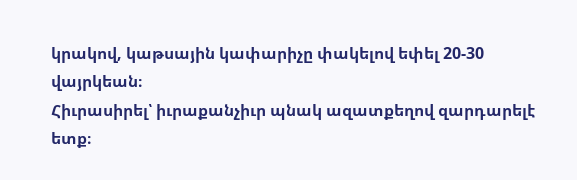կրակով, կաթսային կափարիչը փակելով եփել 20-30 վայրկեան։
Հիւրասիրել՝ իւրաքանչիւր պնակ ազատքեղով զարդարելէ ետք։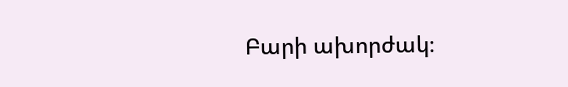Բարի ախորժակ։